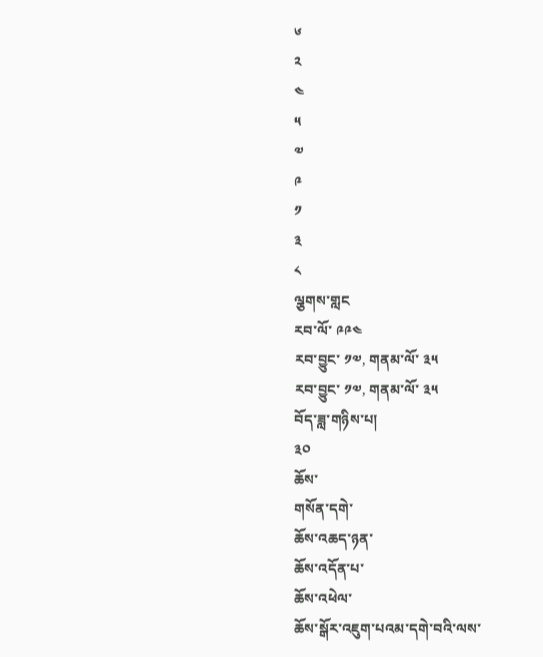༦
༢
༤
༥
༧
༩
༡
༣
༨
ལྕགས་གླང
རབ་ལོ་ ༩༩༤
རབ་བྱུང་ ༡༧, གནམ་ལོ་ ༣༥
རབ་བྱུང་ ༡༧, གནམ་ལོ་ ༣༥
བོད་ཟླ་གཉིས་པ།
༣༠
ཆོས་
གསོན་དགེ་
ཆོས་འཆད་ཉན་
ཆོས་འདོན་པ་
ཆོས་འཕེལ་
ཆོས་སྒོར་འཇུག་པའམ་དགེ་བའི་ལས་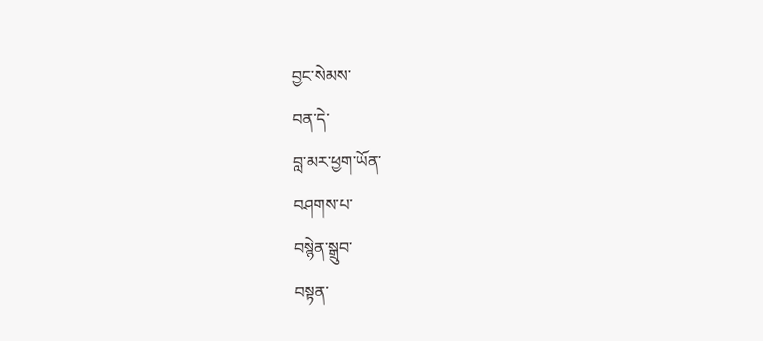བྱང་སེམས་
བན་དེ་
བླ་མར་ཕྱག་ཡོན་
བཤགས་པ་
བསྙེན་སྒྲུབ་
བསྟན་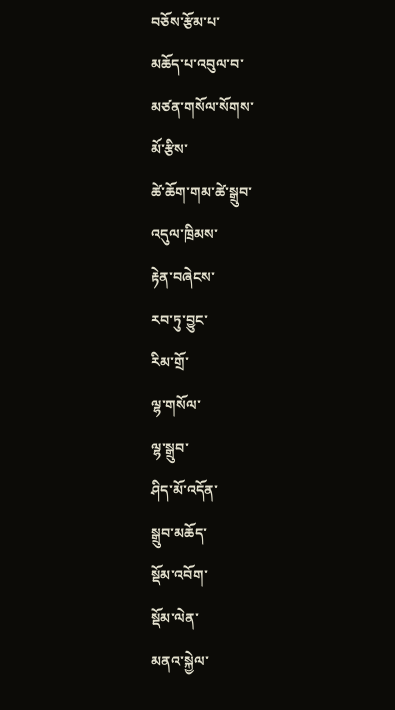བཅོས་རྩོམ་པ་
མཆོད་པ་འབུལ་བ་
མཙན་གསོལ་སོགས་
མོ་རྩིས་
ཚེ་ཆོག་གམ་ཚེ་སྒྲུབ་
འདུལ་ཁྲིམས་
རྟེན་བཞེངས་
རབ་ཏུ་བྱུང་
རིམ་གྲོ་
ལྷ་གསོལ་
ལྷ་སྒྲུབ་
ཤིད་མོ་འདོན་
སྒྲུབ་མཆོད་
སྡོམ་འབོག་
སྡོམ་ལེན་
མནའ་སྐྱེལ་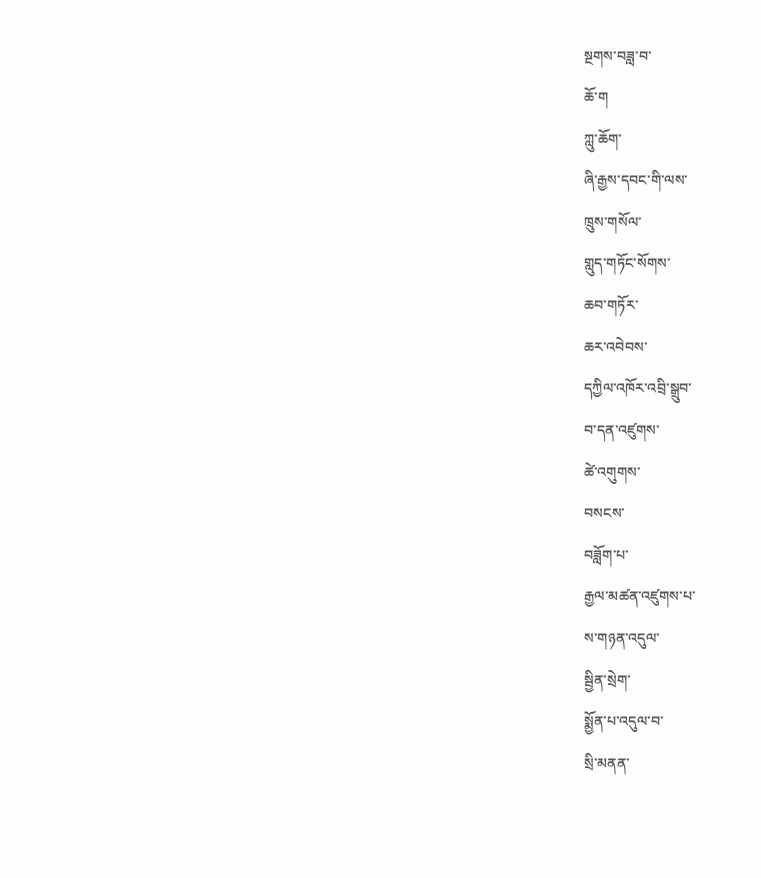སྔགས་བཟླ་བ་
ཆོ་ག
ཀླུ་ཆོག་
ཞི་རྒྱས་དབང་གི་ལས་
ཁྲུས་གསོལ་
གླུད་གཏོང་སོགས་
ཆབ་གཏོར་
ཆར་འབེབས་
དཀྱིལ་འཁོར་འབྲི་སྒྲུབ་
བ་དན་འཛུགས་
ཚེ་འགུགས་
བསངས་
བཟློག་པ་
རྒྱལ་མཚན་འཛུགས་པ་
ས་གཉན་འདུལ་
སྦྱིན་སྲེག་
སྨྱོན་པ་འདུལ་བ་
སྲི་མནན་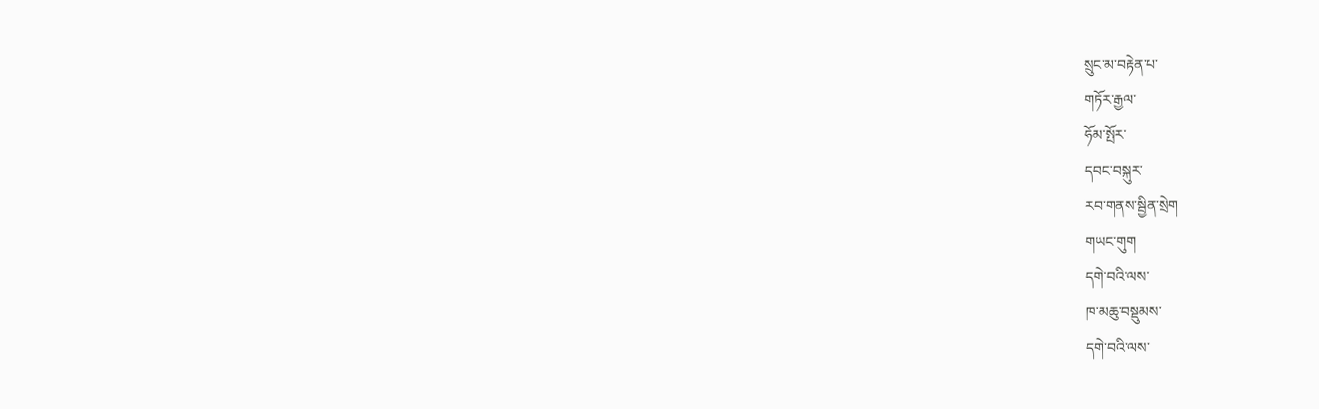སྲུང་མ་བརྟེན་པ་
གཏོར་རྒྱལ་
ཧོམ་སྤོར་
དབང་བསྐུར་
རབ་གནས་སྦྱིན་སྲེག
གཡང་གུག
དགེ་བའི་ལས་
ཁ་མཆུ་བསྡུམས་
དགེ་བའི་ལས་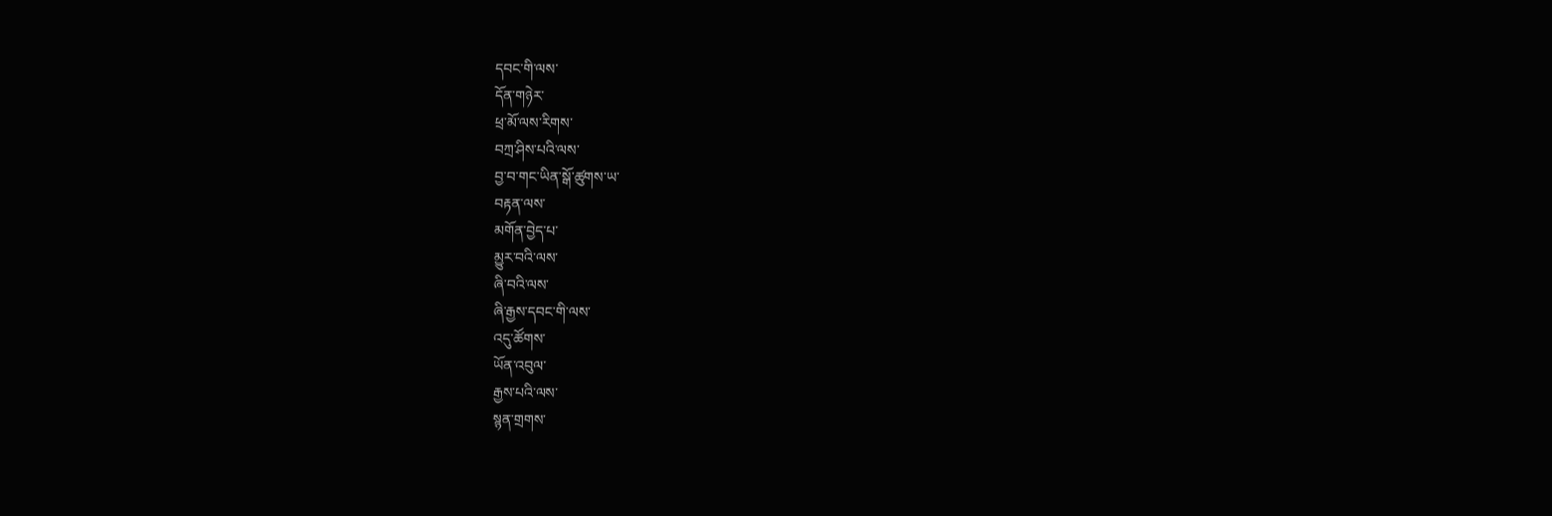དབང་གི་ལས་
དོན་གཉེར་
ཕྲ་མོ་ལས་རིགས་
བཀྲ་ཤིས་པའི་ལས་
བྱ་བ་གང་ཡིན་སྒོ་ཚུགས་ཡ་
བརྟན་ལས་
མགོན་བྱེད་པ་
མྱུར་བའི་ལས་
ཞི་བའི་ལས་
ཞི་རྒྱས་དབང་གི་ལས་
འདུ་ཚོགས་
ཡོན་འབུལ་
རྒྱས་པའི་ལས་
སྙན་གྲགས་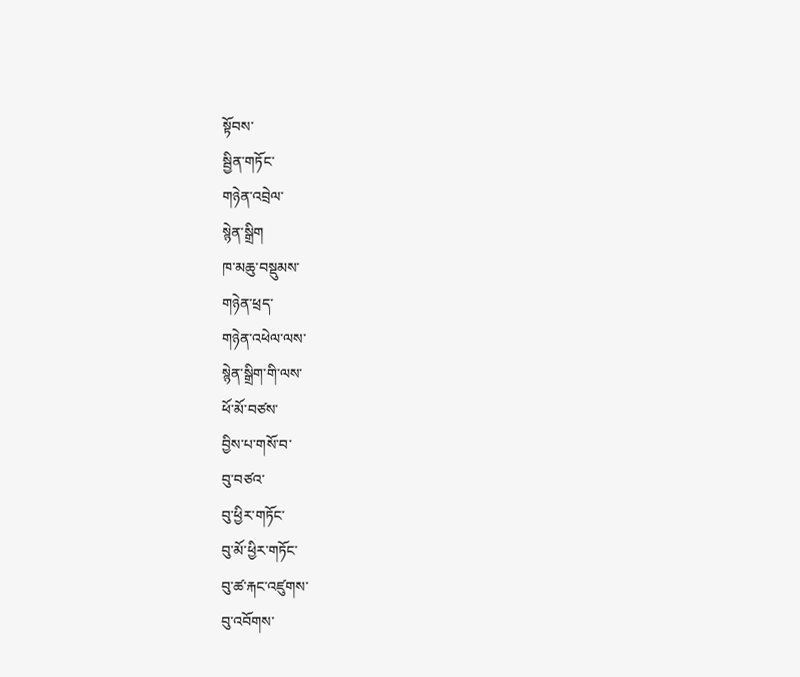སྟོབས་
སྦྱིན་གཏོང་
གཉེན་འབྲེལ་
སྙེན་སྒྲིག
ཁ་མཆུ་བསྡུམས་
གཉེན་ཕྲད་
གཉེན་འཕེལ་ལས་
སྙེན་སྒྲིག་གི་ལས་
ཕོ་མོ་བཙས་
བྱིས་པ་གསོ་བ་
བུ་བཙའ་
བུ་ཕྱིར་གཏོང་
བུ་མོ་ཕྱིར་གཏོང་
བུ་ཚ་རྐང་འཛུགས་
བུ་འབོགས་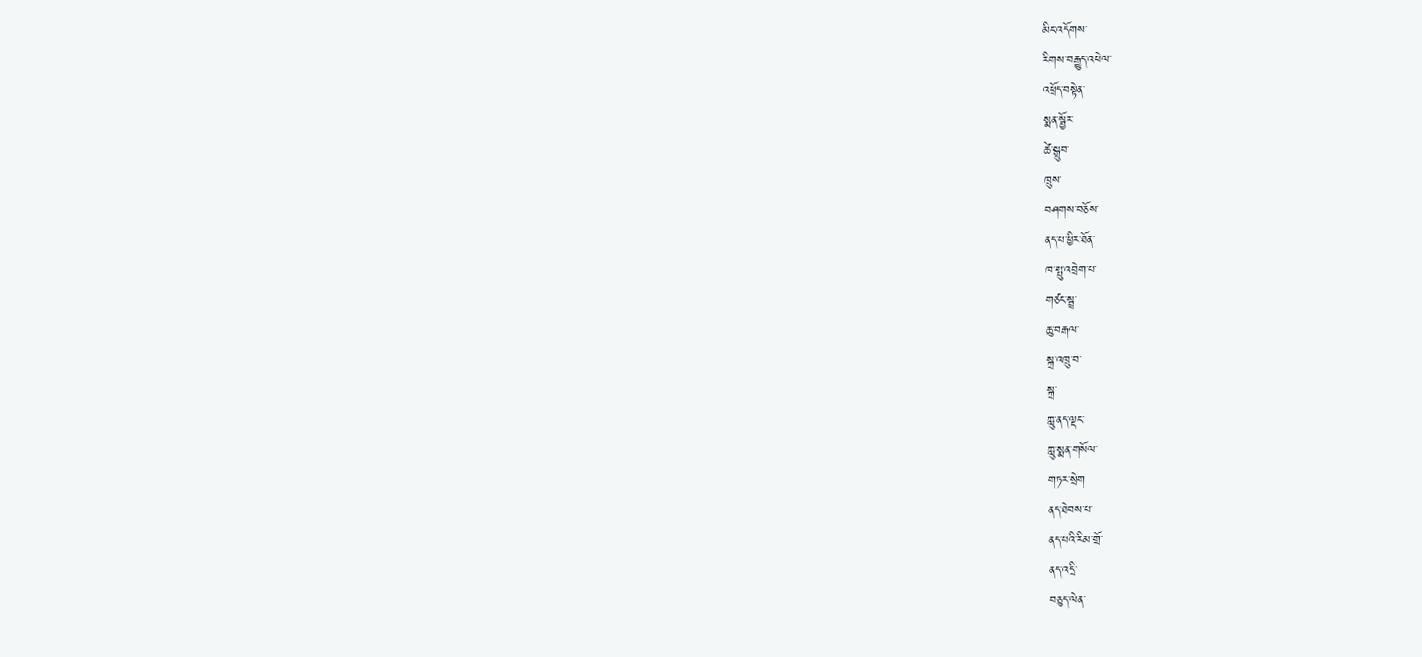མིང་འདོགས་
རིགས་བརྒྱུད་འཕེལ་
འཕྲོད་བསྟེན་
སྨན་སྦྱོར་
ཚེ་སྒྲུབ་
ཁྲུས་
བཤགས་བཅོས་
ནད་པ་ཕྱིར་ཐོན་
ཁ་སྤུ་འབྲེག་པ་
གཙང་སྦྲ་
ཆུ་བརྒལ་
སྐྲ་འཁྲུ་བ་
སྐྲ་
ཀླུ་ནད་ལྡང་
ཀླུ་སྨན་གསོལ་
གཏར་སྲེག
ནད་ཐེབས་པ་
ནད་པའི་རིམ་གྲོ་
ནད་འདྲི་
བཅུད་ལེན་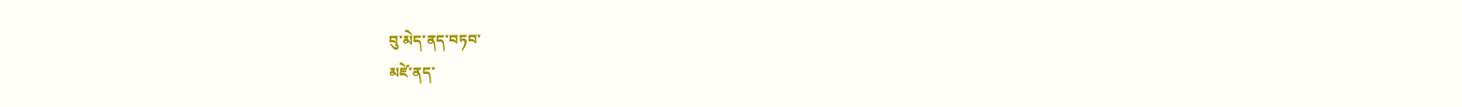བུ་མེད་ནད་བཏབ་
མཛེ་ནད་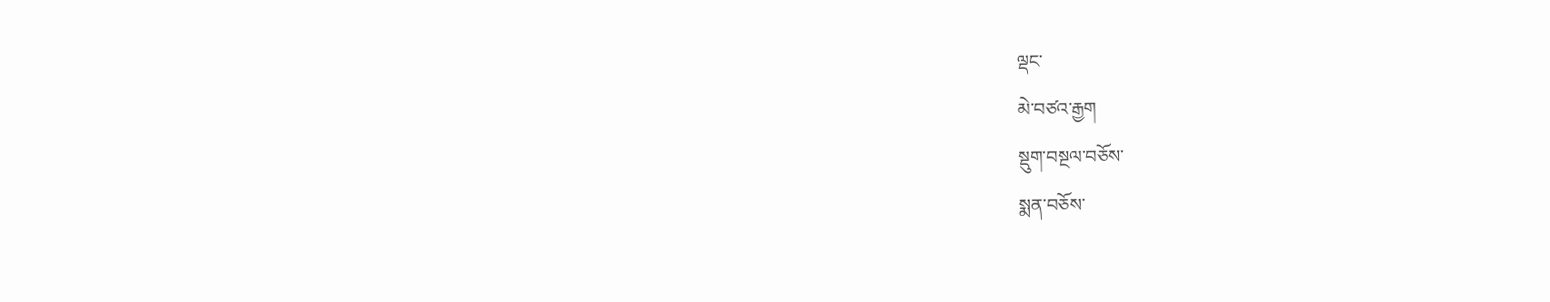ལྡང་
མེ་བཙའ་རྒྱག
སྡུག་བསྔལ་བཅོས་
སྨན་བཅོས་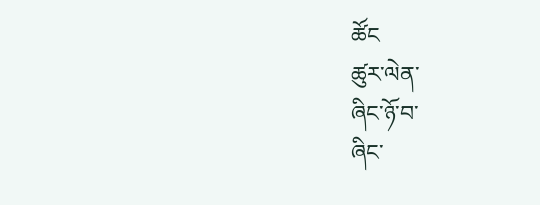ཚོང
ཚུར་ལེན་
ཞིང་ཉོ་བ་
ཞིང་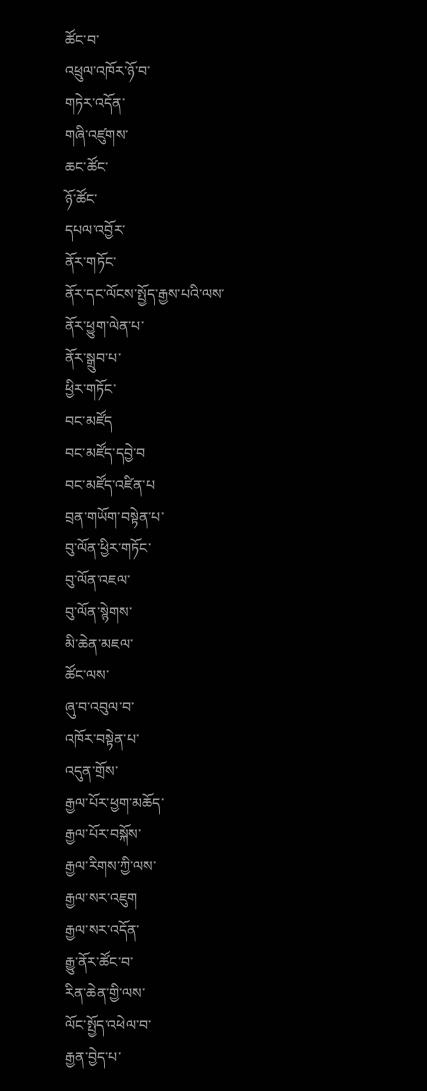ཚོང་བ་
འཕྲུལ་འཁོར་ཉོ་བ་
གཏེར་འདོན་
གཞི་འཛུགས་
ཆང་ཚོང་
ཉོ་ཚོང་
དཔལ་འབྱོར་
ནོར་གཏོང་
ནོར་དང་ལོངས་སྤྱོད་རྒྱས་པའི་ལས་
ནོར་ཕྱུག་ལེན་པ་
ནོར་སྒྲུབ་པ་
ཕྱིར་གཏོང་
བང་མཛོད
བང་མཛོད་དབྱེ་བ
བང་མཛོད་འཛིན་པ
བྲན་གཡོག་བསྟེན་པ་
བུ་ལོན་ཕྱིར་གཏོང་
བུ་ལོན་འཇལ་
བུ་ལོན་སྙེགས་
མི་ཆེན་མཇལ་
ཚོང་ལས་
ཞུ་བ་འབུལ་བ་
འཁོར་བསྟེན་པ་
འདུན་གྲོས་
རྒྱལ་པོར་ཕྱག་མཆོད་
རྒྱལ་པོར་བསྐོས་
རྒྱལ་རིགས་ཀྱི་ལས་
རྒྱལ་སར་འཇུག
རྒྱལ་སར་འདོན་
རྒྱུ་ནོར་ཚོང་བ་
རིན་ཆེན་གྱི་ལས་
ལོང་སྤྱོད་འཕེལ་བ་
རྒྱན་བྱེད་པ་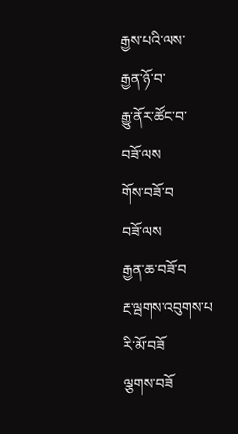རྒྱས་པའི་ལས་
རྒྱན་ཉོ་བ་
རྒྱུ་ནོར་ཚོང་བ་
བཟོ་ལས
གོས་བཟོ་བ
བཟོ་ལས
རྒྱན་ཆ་བཟོ་བ
རྔ་ལྦགས་འབུགས་པ
རི་མོ་བཟོ
ལྕགས་བཟོ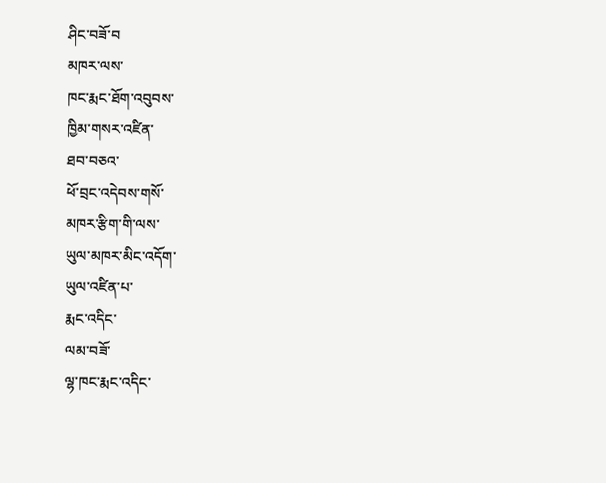ཤིང་བཟོ་བ
མཁར་ལས་
ཁང་རྨང་ཐོག་འབུབས་
ཁྱིམ་གསར་འཛིན་
ཐབ་བཅའ་
ཕོ་བྲང་འདེབས་གསོ་
མཁར་རྩིག་གི་ལས་
ཡུལ་མཁར་མིང་འདོག་
ཡུལ་འཛིན་པ་
རྨང་འདིང་
ལམ་བཟོ་
ལྷ་ཁང་རྨང་འདིང་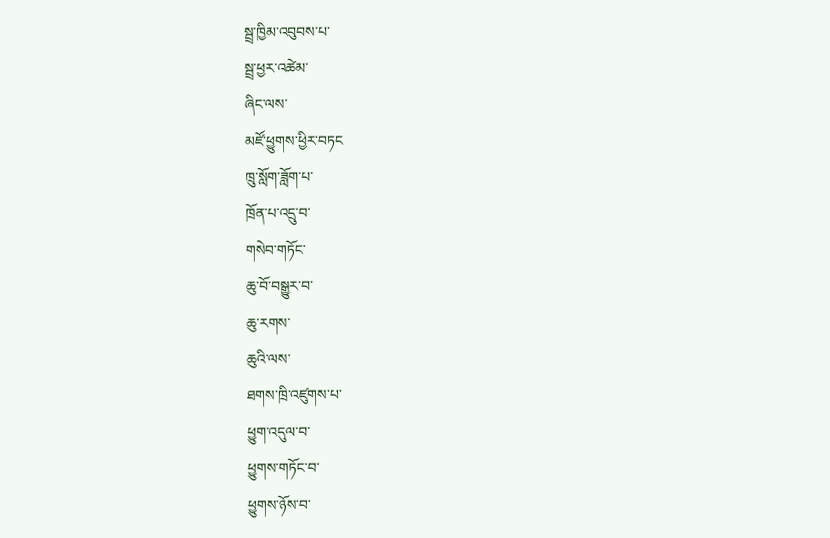སྦྲ་ཁྱིམ་འབུབས་པ་
སྦྲ་ཕྱར་འཚེམ་
ཞིང་ལས་
མཛོ་ཕྱུགས་ཕྱིར་བཏང
ཁྲུ་སློག་ཟློག་པ་
ཁྲོན་པ་འདྲུ་བ་
གསེབ་གཏོང་
ཆུ་བོ་བསྒྱུར་བ་
ཆུ་རགས་
ཆུའི་ལས་
ཐགས་ཁྲི་འཛུགས་པ་
ཕྱུག་འདུལ་བ་
ཕྱུགས་གཏོང་བ་
ཕྱུགས་ཉོས་བ་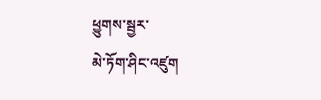ཕྱུགས་སྦྱར་
མེ་ཏོག་ཤིང་འཛུག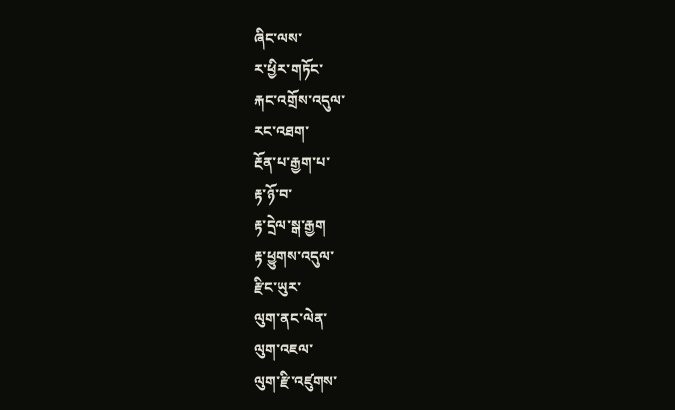ཞིང་ལས་
ར་ཕྱིར་གཏོང་
རྐང་འགྲོས་འདུལ་
རང་འཐག་
རྔོན་པ་རྒྱག་པ་
རྟ་ཉོ་བ་
རྟ་དྲེལ་སྒ་རྒྱག
རྟ་ཕྱུགས་འདུལ་
རྫིང་ཡུར་
ལུག་ནང་ལེན་
ལུག་འཇལ་
ལུག་རྫི་འཛུགས་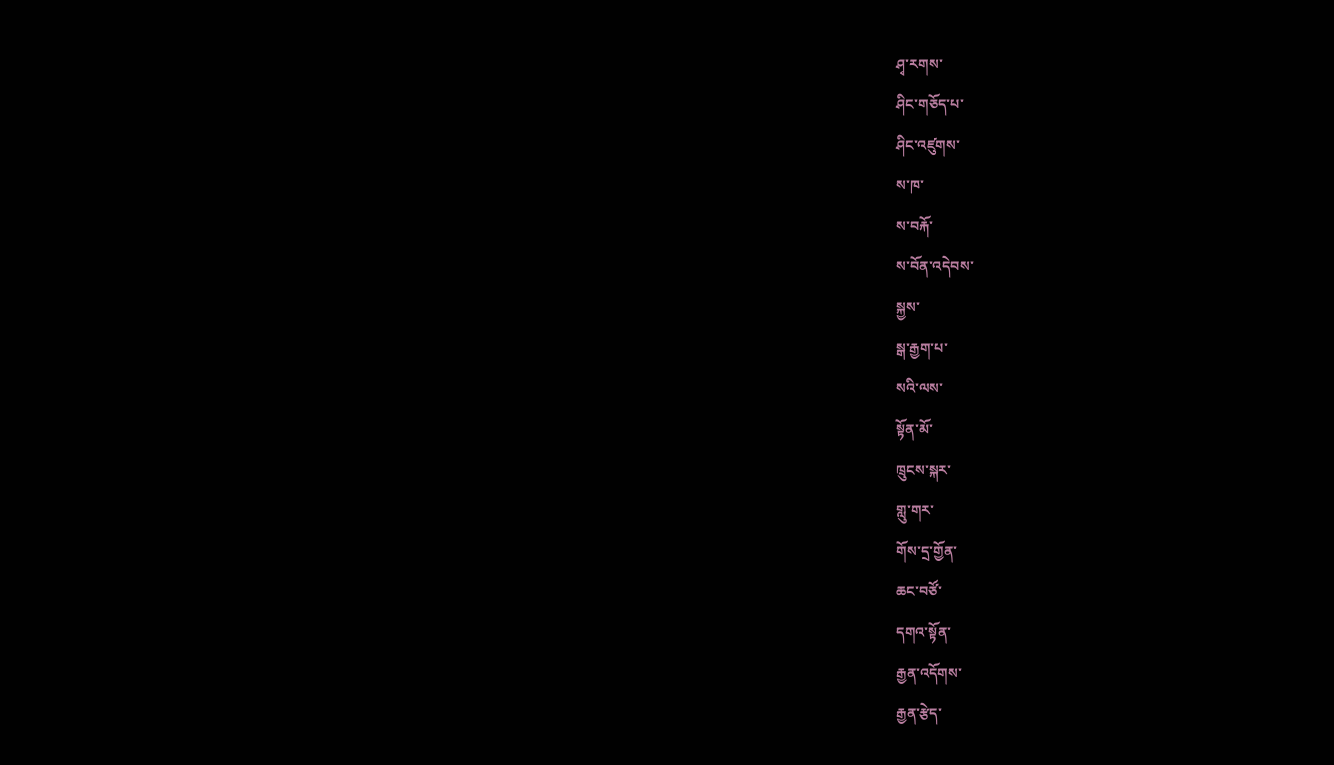ཤྭ་རགས་
ཤིང་གཅོད་པ་
ཤིང་འཛུགས་
ས་ཁ་
ས་བརྐོ་
ས་བོན་འདེབས་
སྐྱས་
སྒ་རྒྱག་པ་
སའི་ལས་
སྟོན་མོ་
ཁྲུངས་སྐར་
གླུ་གར་
གོས་དྲ་གྱོན་
ཆང་བཙོ་
དགའ་སྟོན་
རྒྱན་འདོགས་
རྒྱན་རྩེད་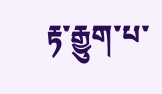རྟ་རྒྱུག་པ་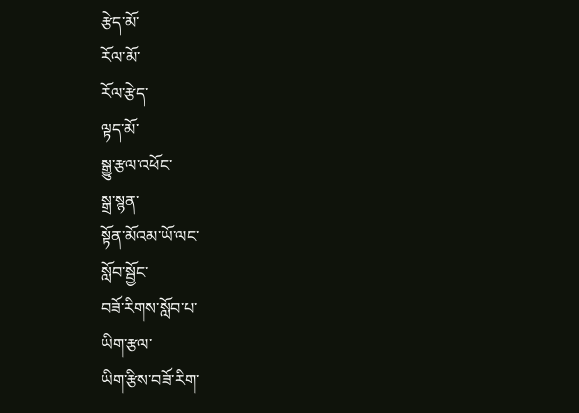རྩེད་མོ་
རོལ་མོ་
རོལ་རྩེད་
ལྟད་མོ་
སྒྱུ་རྩལ་འཕོང་
སྒྲ་སྙན་
སྟོན་མོའམ་ཡོ་ལང་
སློབ་སྦྱོང་
བཟོ་རིགས་སློབ་པ་
ཡིག་རྩལ་
ཡིག་རྩིས་བཟོ་རིག་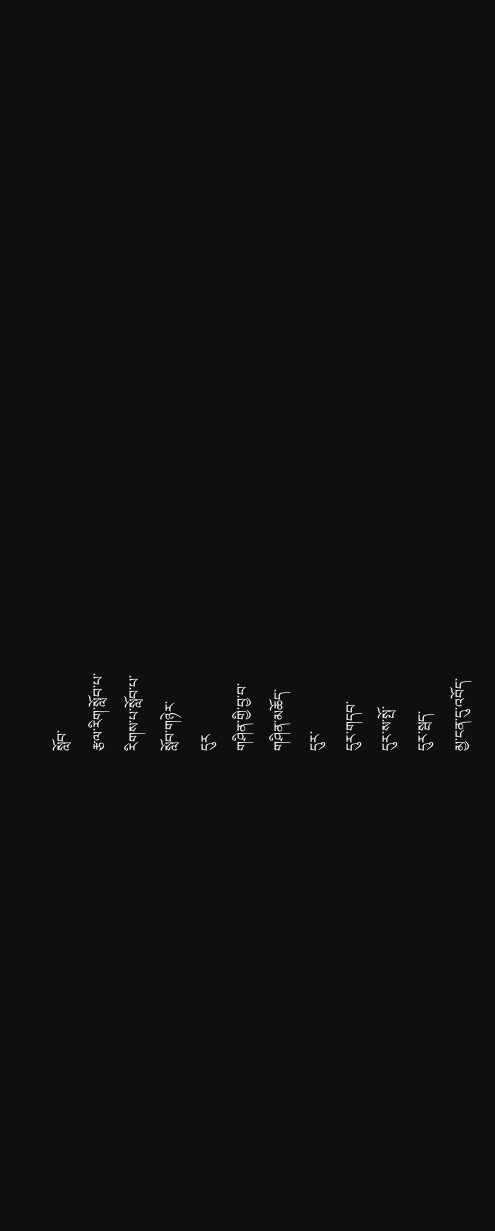སློབ་
རྩལ་རིག་སློབ་པ་
རིགས་པ་སློབ་པ་
སློབ་གཉེར་
དུར
གཤིན་གྱི་བྱ་བ་
གཤིན་མཆོད་
དུར་
དུར་གདབ་
དུར་ས་སྤོ་
དུར་སྦད་
མྱ་ངན་དུ་འབོད་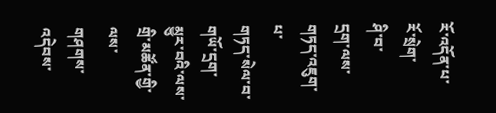རོ་འདོན་པ་
རོ་སྲེག་
ཤི་བ་
དྲག་ལས་
གཏད་འཇུག་པ་
གཏད་སེལ་བ་
གཡོ་དྲག་མྱུར་བའི་ལས་
གྲི་མཚོན་གྱི་ལས་
གཤགས་འདེབས་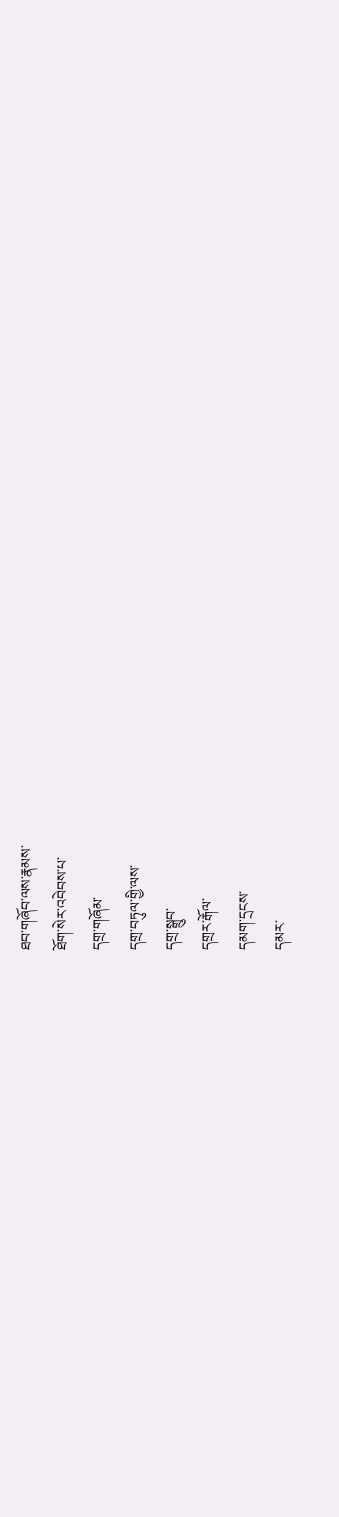ཐབ་གཞོབ་ལས་རྣམས་
ཐོག་སེར་འབེབས་པ་
དགྲ་གཞོམ་
དགྲ་བཏུལ་གྱི་ལས་
དགྲ་སྒྲུབ་
དགྲར་རྒོལ་
དམག་དྲངས་
དམར་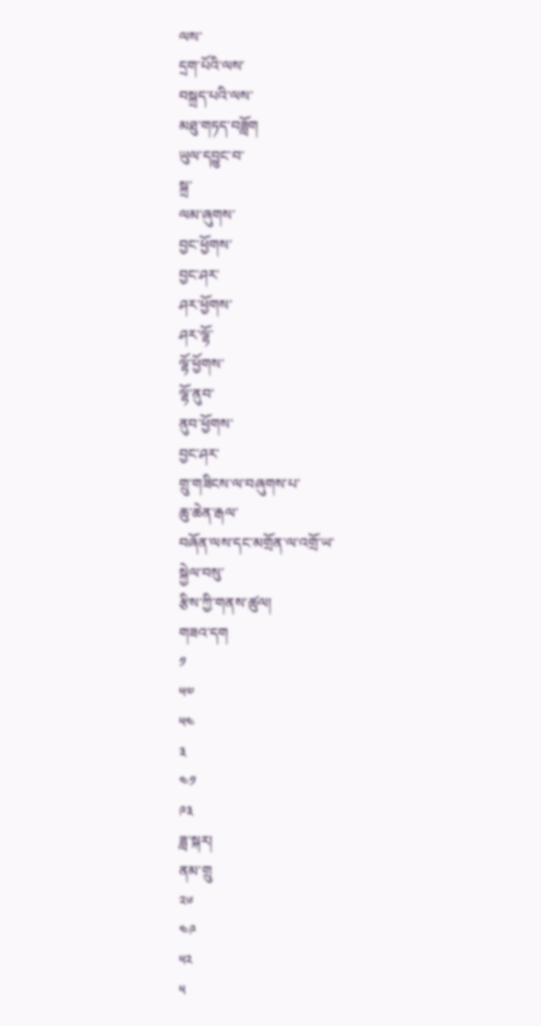ལས་
དྲག་པོའི་ལས་
བསྐྲད་པའི་ལས་
མཐུ་གཏད་བཟློག
ཡུལ་དབྱུང་བ་
སྐྲ་
ལམ་ཞུགས་
བྱང་ཕྱོགས་
བྱང་ཤར་
ཤར་ཕྱོགས་
ཤར་ལྷོ་
ལྷོ་ཕྱོགས་
ལྷོ་ནུབ་
ནུབ་ཕྱོགས་
བྱང་ཤར་
གྲུ་གཟིངས་ལ་བཞུགས་པ་
ཆུ་ཆེན་རྒལ་
བཞོན་ལས་དང་མགྲོན་ལ་འགྲོ་ཡ་
སྐྱེལ་བསུ་
རྩིས་ཀྱི་གནས་ཚུལ།
གཟའ་དག
༡
༥༧
༥༤
༣
༤༡
༩༣
ཟླ་སྐར།
ནམ་གྲུ
༢༦
༤༩
༥༢
༥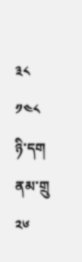༣༨
༡༤༨
ཉི་དག
ནམ་གྲུ
༢༦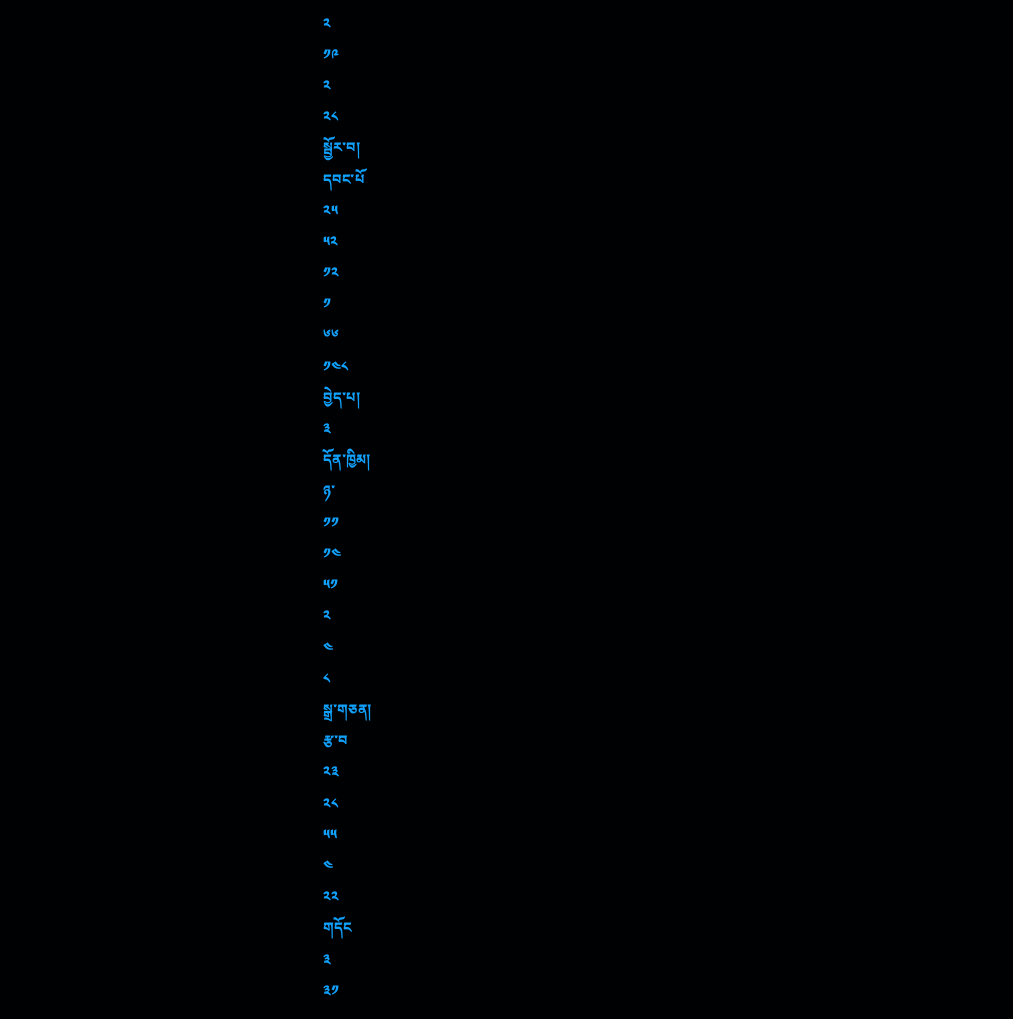༢
༡༩
༢
༢༨
སྦྱོར་བ།
དབང་པོ
༢༥
༥༢
༡༢
༡
༦༦
༡༤༨
བྱེད་པ།
༣
དོན་ཁྱིམ།
ཉ་
༡༡
༡༤
༥༡
༢
༤
༨
སྒྲ་གཅན།
རྩ་བ
༢༣
༢༨
༥༥
༤
༢༢
གདོང
༣
༣༡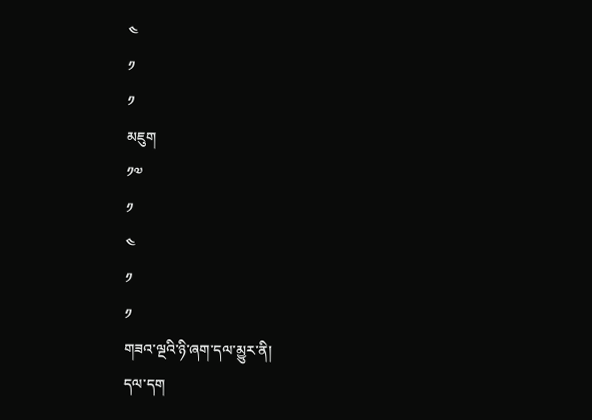༤
༡
༡
མཇུག
༡༧
༡
༤
༡
༡
གཟའ་ལྔའི་ཉི་ཞག་དལ་མྱུར་ནི།
དལ་དག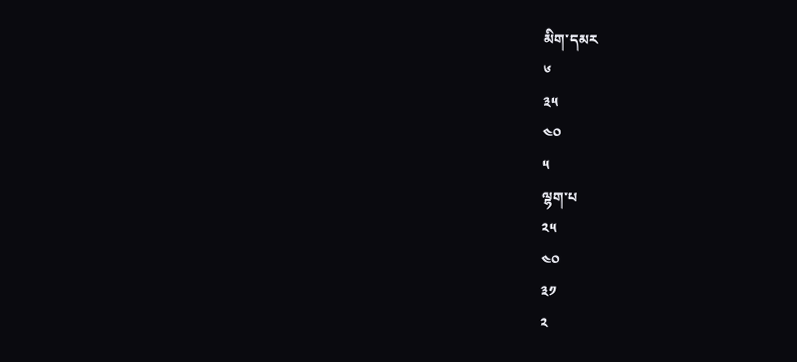མིག་དམར
༦
༣༥
༤༠
༥
ལྷག་པ
༢༥
༤༠
༣༡
༢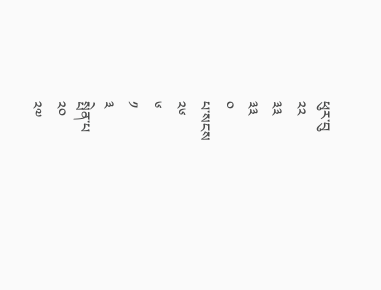ཕུར་བུ
༢༢
༣༣
༣༣
༠
པ་སངས
༢༦
༦
༡
༣
སྤེན་པ
༢༠
༢༧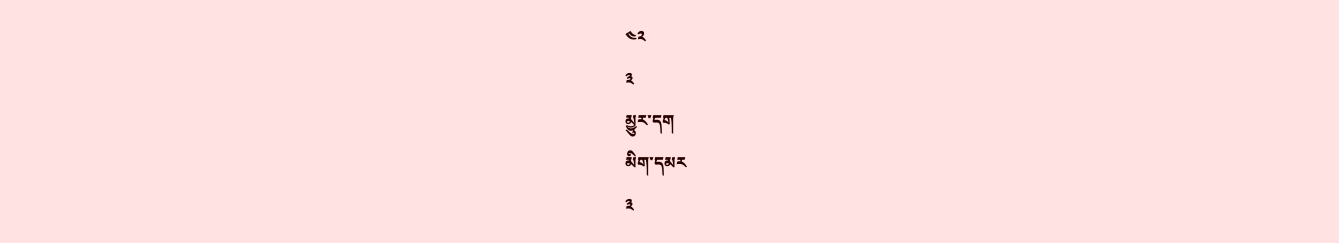༤༢
༣
མྱུར་དག
མིག་དམར
༣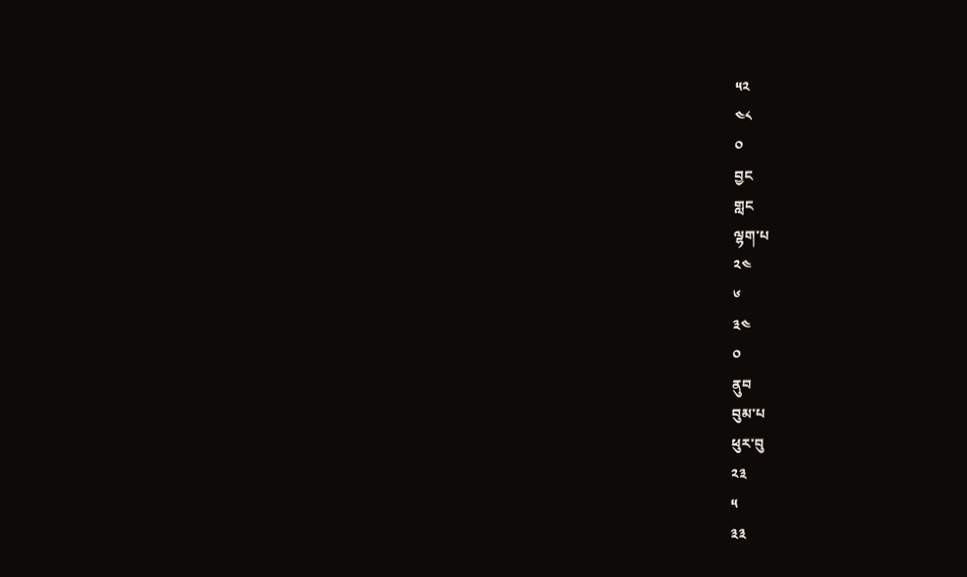༥༢
༤༨
༠
བྱང
གླང
ལྷག་པ
༢༤
༦
༣༤
༠
ནུབ
བུམ་པ
ཕུར་བུ
༢༣
༥
༣༣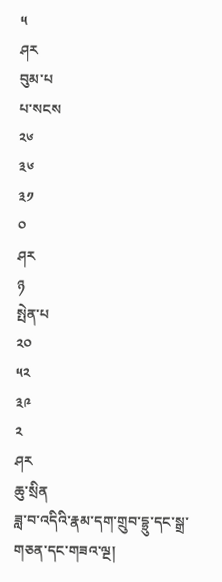༥
ཤར
བུམ་པ
པ་སངས
༢༦
༣༦
༣༡
༠
ཤར
ཉ
སྤེན་པ
༢༠
༥༢
༣༩
༢
ཤར
ཆུ་སྲིན
ཟླ་བ་འདིའི་རྣམ་དག་གྲུབ་དྷྲུ་དང་སྒྲ་གཅན་དང་གཟའ་ལྔ།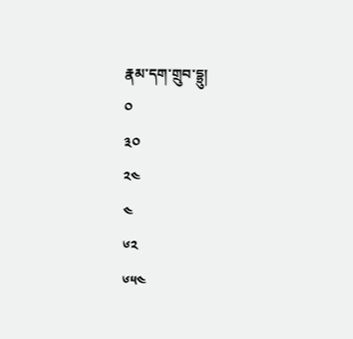རྣམ་དག་གྲུབ་དྷྲུ།
༠
༣༠
༢༤
༤
༦༢
༦༥༤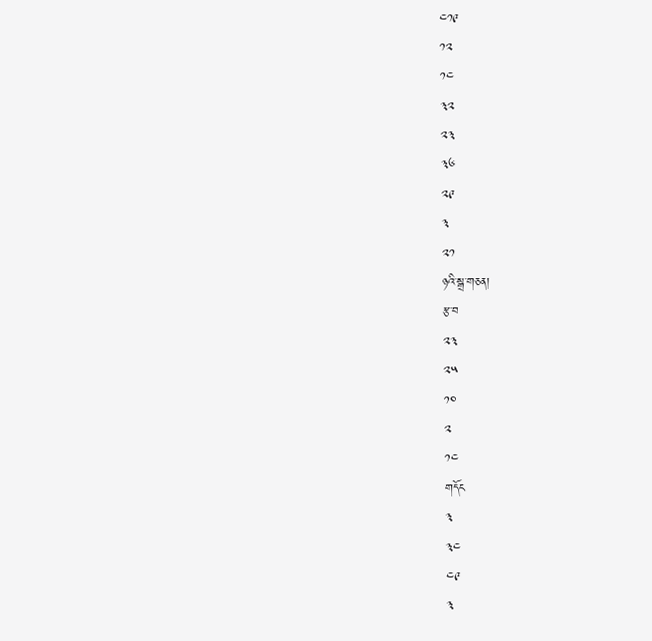༤༡༩
༡༢
༡༤
༣༢
༢༣
༣༦
༢༩
༣
༢༡
ཉའི་སྒྲ་གཅན།
རྩ་བ
༢༣
༢༥
༡༠
༢
༡༤
གདོང
༣
༣༤
༤༩
༣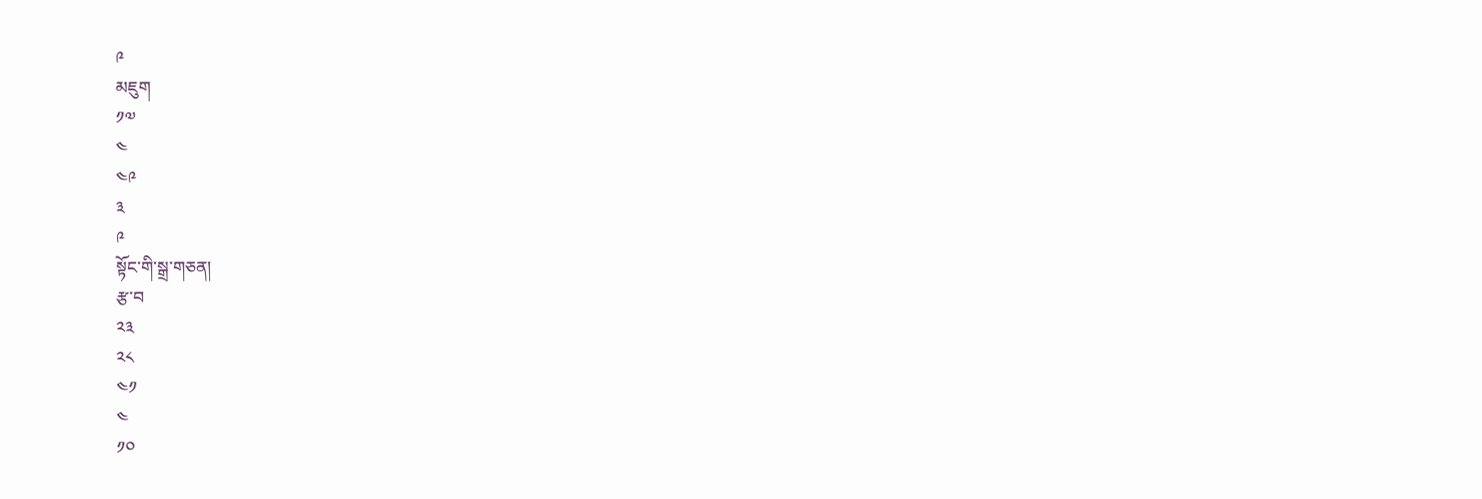༩
མཇུག
༡༧
༤
༤༩
༣
༩
སྟོང་གི་སྒྲ་གཅན།
རྩ་བ
༢༣
༢༨
༤༡
༤
༡༠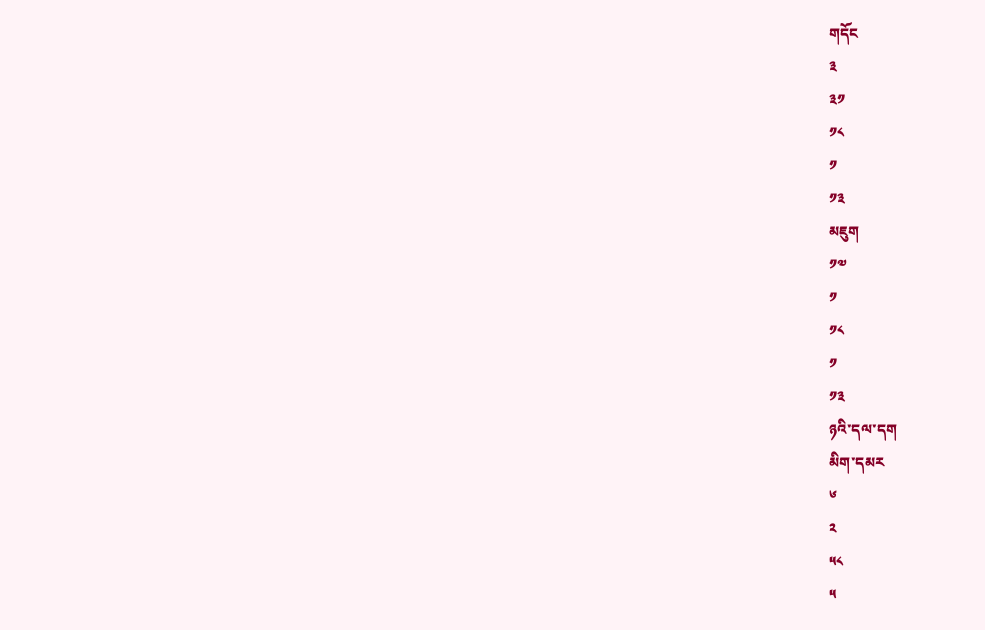གདོང
༣
༣༡
༡༨
༡
༡༣
མཇུག
༡༧
༡
༡༨
༡
༡༣
ཉའི་དལ་དག
མིག་དམར
༦
༢
༥༨
༥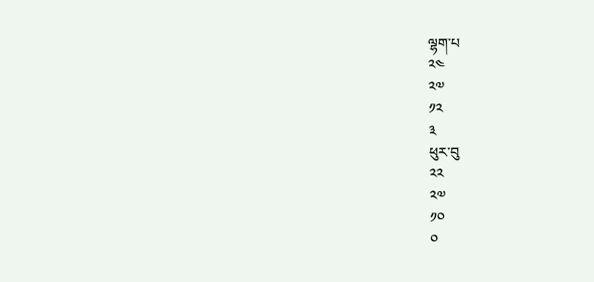ལྷག་པ
༢༤
༢༧
༡༢
༣
ཕུར་བུ
༢༢
༢༧
༡༠
༠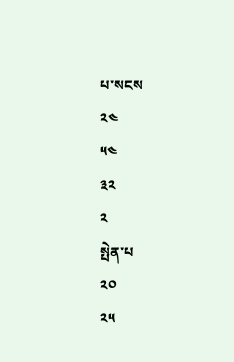པ་སངས
༢༤
༥༤
༣༢
༢
སྤེན་པ
༢༠
༢༥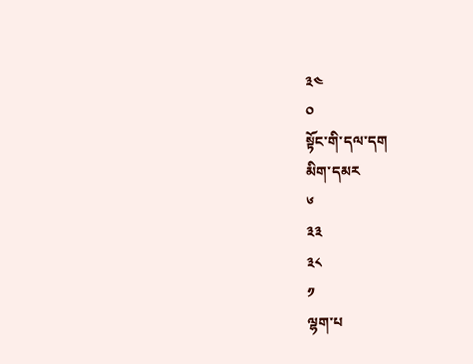༣༤
༠
སྟོང་གི་དལ་དག
མིག་དམར
༦
༣༣
༣༨
༡
ལྷག་པ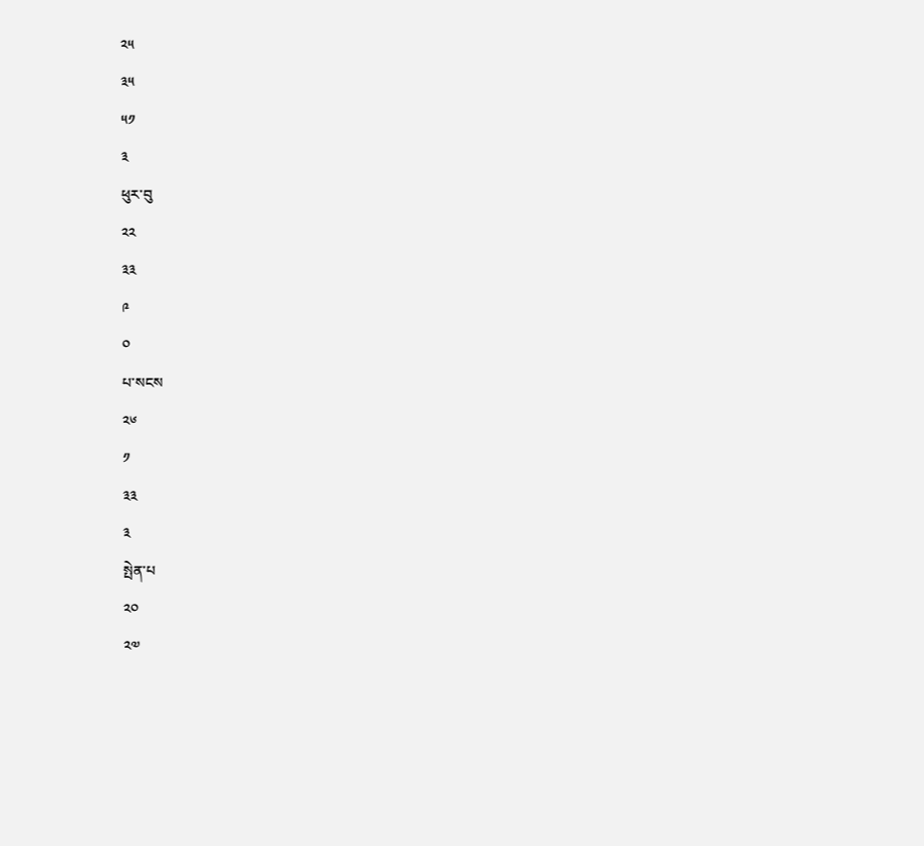༢༥
༣༥
༥༡
༣
ཕུར་བུ
༢༢
༣༣
༩
༠
པ་སངས
༢༦
༡
༣༣
༣
སྤེན་པ
༢༠
༢༧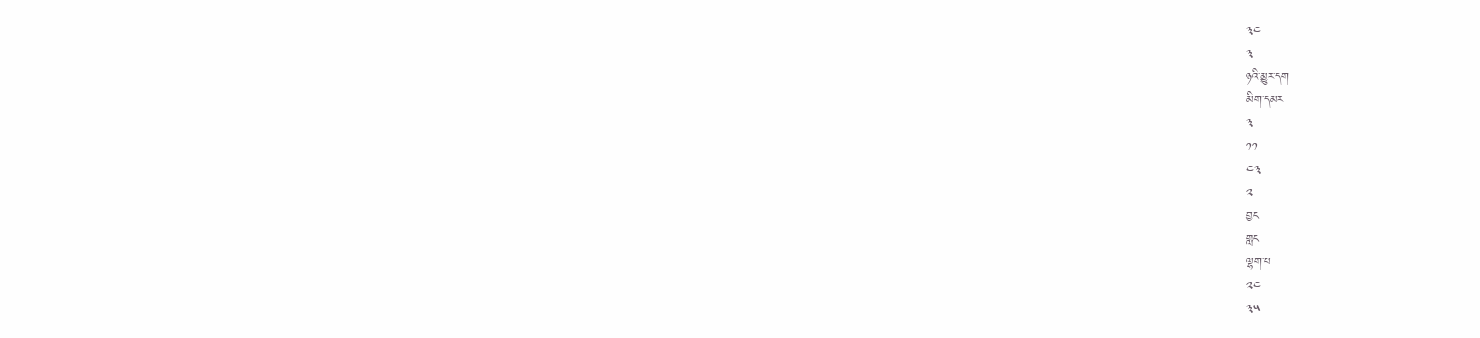༣༤
༣
ཉའི་མྱུར་དག
མིག་དམར
༣
༡༡
༤༣
༢
བྱང
གླང
ལྷག་པ
༢༤
༣༥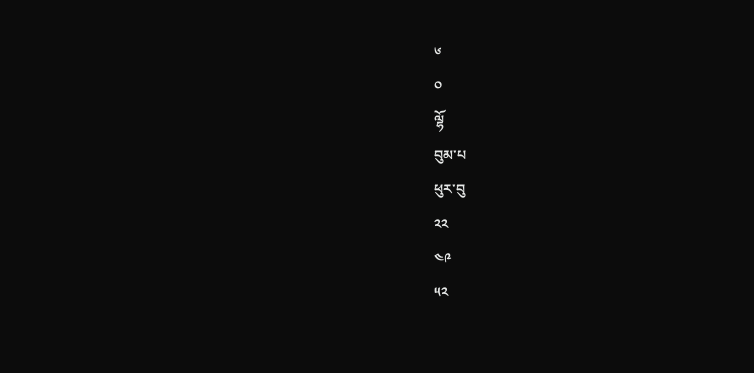༦
༠
ལྷོ
བུམ་པ
ཕུར་བུ
༢༢
༤༩
༥༢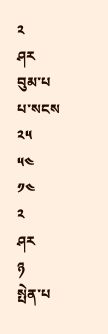༢
ཤར
བུམ་པ
པ་སངས
༢༥
༥༤
༡༤
༢
ཤར
ཉ
སྤེན་པ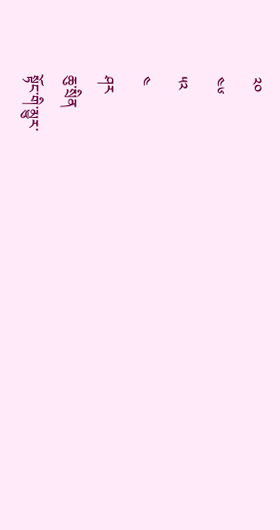༢༠
༤༦
༥༢
༤
ཤར
ཆུ་སྲིན
སྟོང་གི་མྱུར་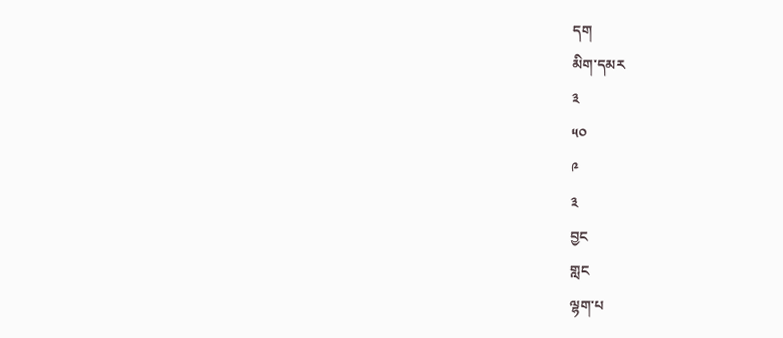དག
མིག་དམར
༣
༥༠
༩
༣
བྱང
གླང
ལྷག་པ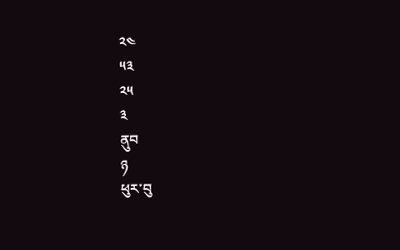༢༤
༥༣
༢༥
༣
ནུབ
ཉ
ཕུར་བུ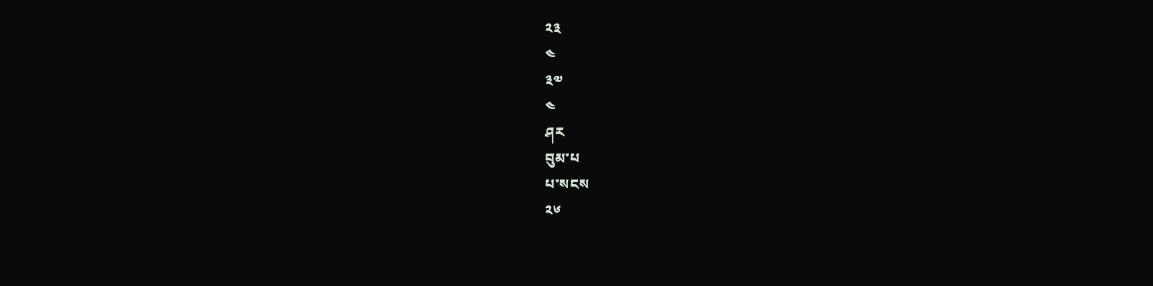༢༣
༤
༣༧
༤
ཤར
བུམ་པ
པ་སངས
༢༦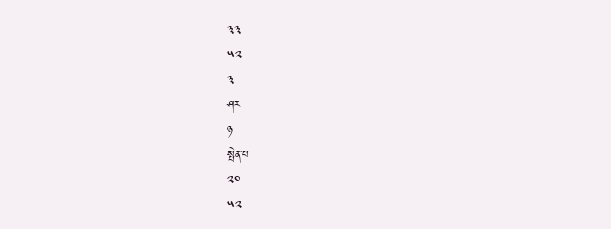༣༣
༥༢
༣
ཤར
ཉ
སྤེན་པ
༢༠
༥༢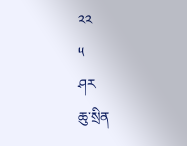༢༢
༥
ཤར
ཆུ་སྲིན